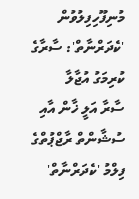މުނިފޫހިފިލުވުން
'ކެދަރްނާތް': ސާރާގެ ކުރިމަގު އުޖާލާ
ސާރާ އަލީ ޚާން އާއި ސުޝާންތް ރާޖްޕުތްގެ ފިލްމު 'ކެދަރްނާތް'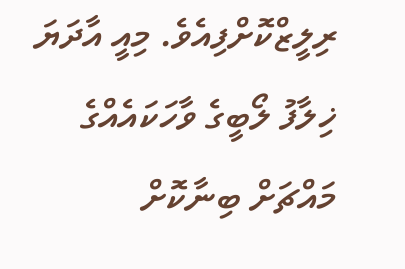ރިލީޒްކޮށްފިއެވެ. މިއީ އާދަޔަ ޚިލާފު ލޯބީގެ ވާހަކައެއްގެ މައްޗަށް ބިނާކޮށް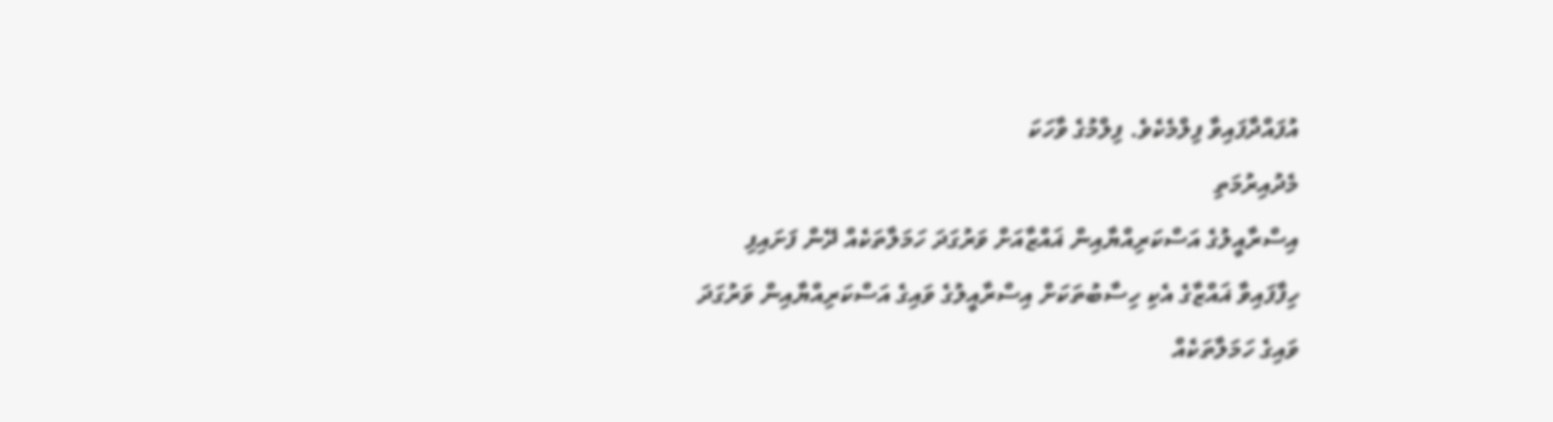އުފައްދާފައިވާ ފިލްމެކެވެ. ފިލްމުގެ ވާހަކަ
މެދުއިރުމަތި
އިސްރާއީލުގެ އަސްކަރިއްޔާއިން ޣައްޒާއަށް ވަރުގަދަ ހަމަލާތަކެއް ދޭން ފަށައިފި
ހިފާފައިވާ ޣައްޒާގެ އެކި ހިސާބުތަކަށް އިސްރާއީލުގެ ވައިގެ އަސްކަރިއްޔާއިން ވަރުގަދަ ވައިގެ ހަމަލާތަކެއް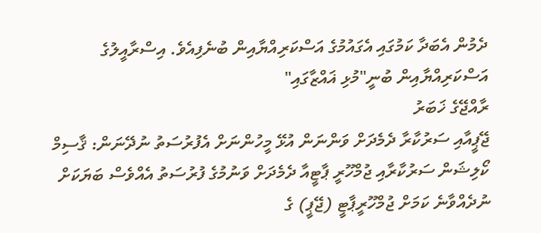ދެމުން އެބަދާ ކަމުގައި އެގައުމުގެ އަސްކަރިއްޔާއިން ބުނެފިއެވެ. އިސްރާއީލުގެ އަސްކަރިއްޔާއިން ބުނީ"މުޅި ޣައްޒާގައި"
ރާއްޖޭގެ ޚަބަރު
ޖޭޕީއާއި ސަރުކާރާ ދެމެދަށް ވަންނަން އުޅޭ މީހުންނަށް އެފުރުސަތު ނުދޭނަން: ޤާސިމް
ކޯލިޝަން ސަރުކާރާއި ޖުމްހޫރީ ޕާޓީއާ ދެމެދަށް ވަނުމުގެ ފުރުސަތު އެއްވެސް ބަޔަކަށް ނުދެއްވާނެ ކަމަށް ޖުމްހޫރީޕާޓީ (ޖޭޕީ) ގެ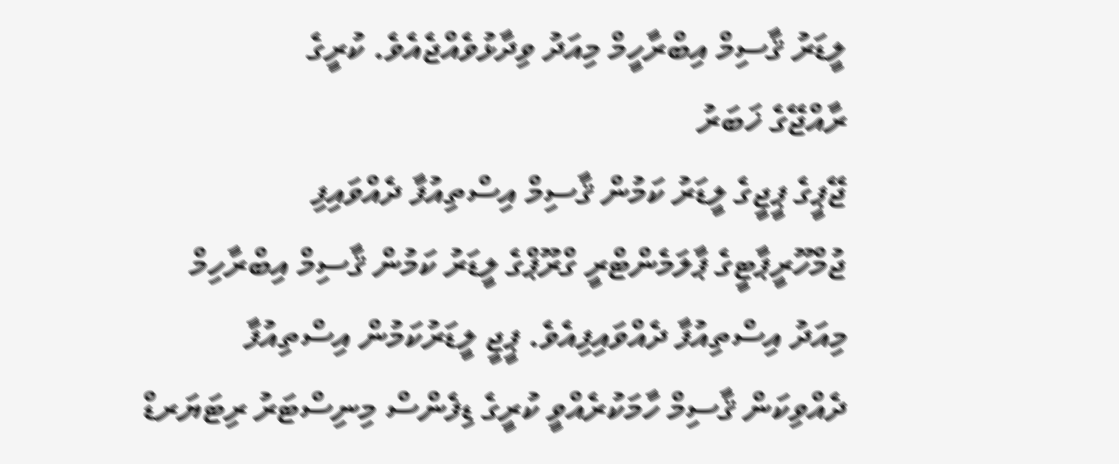ލީޑަރު ޤާސިމް އިބްރާހީމް މިއަދު ވިދާޅުވެއްޖެއެވެ. ކުރީގެ
ރާއްޖޭގެ ޚަބަރު
ޖޭޕީގެ ޕީޖީގެ ލީޑަރު ކަމުން ޤާސިމް އިސްތިއުފާ ދެއްވައިފި
ޖުމްހޫރީޕާޓީގެ ޕާލަމެންޓްރީ ގްރޫޕްގެ ލީޑަރު ކަމުން ޤާސިމް އިބްރާހިމް މިއަދު އިސްތިއުފާ ދެއްވައިފިއެވެ. ޕީޖީ ލީޑަރުކަމުން އިސްތިއުފާ ދެއްވިކަން ޤާސިމް ހާމަކުރެއްވީ ކުރީގެ ޑިފެންސް މިނިސްޓަރު ރިޓަޔަރޑް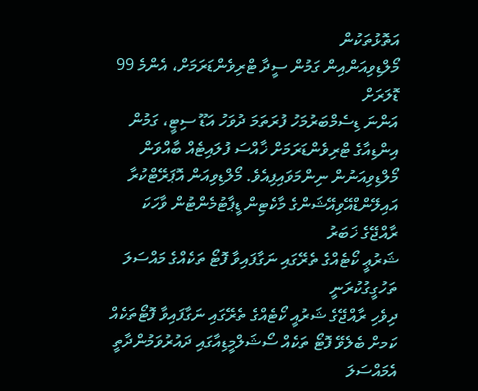އަތޮޅުތަކުން
މޯލްޑިވިއަންއިން ގަމުން ސީދާ ޓްރިވެންޑަރަމަށް، އެންމެ 99 ޑޮލަރަށް
އަންނަ ޑިސެމްބަރުމަހު ފުރަތަމަ ދުވަހު އަޑޫ ސިޓީ، ގަމުން އިންޑިއާގެ ޓްރިވެންޑަރަމަށް ޚާއްސަ ފުލައިޓެއް ބާއްވަން މޯލްޑިވިއަނުން ނިންމަވައިފިއެވެ. މޯލްޑިވިއަން އޮޕަރޭޓްކުރާ އައިލޭންޑްއޭވިއޭޝަންގެ މާކެޓިން ޑީޕާޓުމެންޓުން ވާހަކަ
ރާއްޖޭގެ ޚަބަރު
ޝަރުޢީ ކޯޓެއްގެ ތެރޭގައި ނަގާފައިވާ ފޮޓޯ ތަކެއްގެ މައްސަލަ ތަހުގީގުކުރަނީ
ދިވެހި ރާއްޖޭގެ ޝަރުއީ ކޯޓެއްގެ ތެރޭގައި ނަގާފައިވާ ފޮޓޯތަކެއް ކަމށް ބެލެވޭ ފޮޓޯ ތަކެއް ސޯޝަލްމީޑިއާގައި ދައުރުވަމުންދާތީ އެމައްސަލަ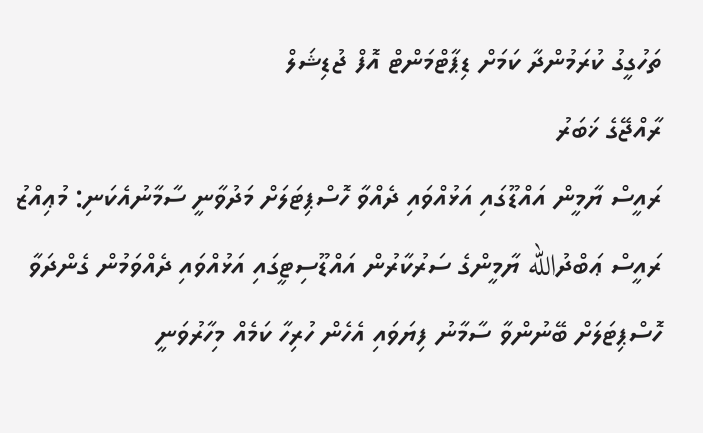ތަހުގީގު ކުރަމުންދާ ކަމަށް ޑިޕާޓްމަންޓް އޮފް ޖުޑިޝަލް
ރާއްޖޭގެ ޚަބަރު
ރައީސް ޔާމީން އައްޑޫގައި އަޅުއްވައި ދެއްވާ ހޮސްޕިޓަލަށް މަދުވާނީ ސާމާނުއެކަނި: މުޢިއްޒު
ރައީސް ޢަބްދުالله ޔާމީންގެ ސަރުކާރުން އައްޑޫސިޓީގައި އަޅުއްވައި ދެއްވަމުން ގެންދަވާ ހޮސްޕިޓަލަށް ބޭނުންވާ ސާމާނު ފިޔަވައި އެހެން ހުރިހާ ކަމެއް މިހާރުވަނީ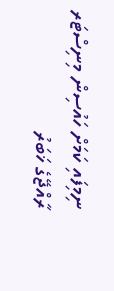ނިމިފައި ކަމަށް ހައުސިން މިނިސްޓަރ
ރާއްޖޭގެ ޚަބަރު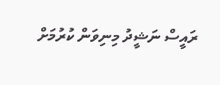ރައީސް ނަޝީދު މިނިވަން ކުރުމަށް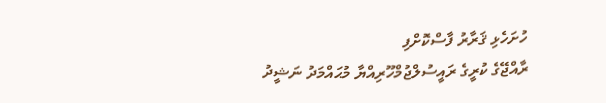ހުށަހެޅި ޤަރާރު ފާސްކޮށްފި
ރާއްޖޭގެ ކުރީގެ ރައީސުލްޖުމްހޫރިއްޔާ މުޙައްމަދު ނަޝީދު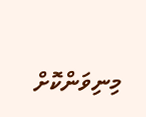މިނިވަންކޮށް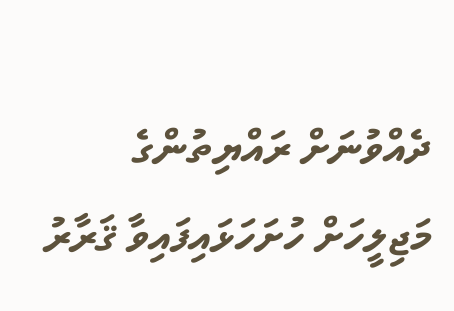ދެއްވުނަށް ރައްޔިތުންގެ މަޖިލީހަށް ހުށަހަޅައިފައިވާ ޤަރާރު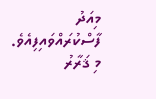މިއަދު ފާސްކުރައްވައިފިއެވެ. މި ޤަރާރު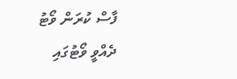ފާސް ކުރަން ވޯޓު ދެއްވީ ވޯޓުގައި